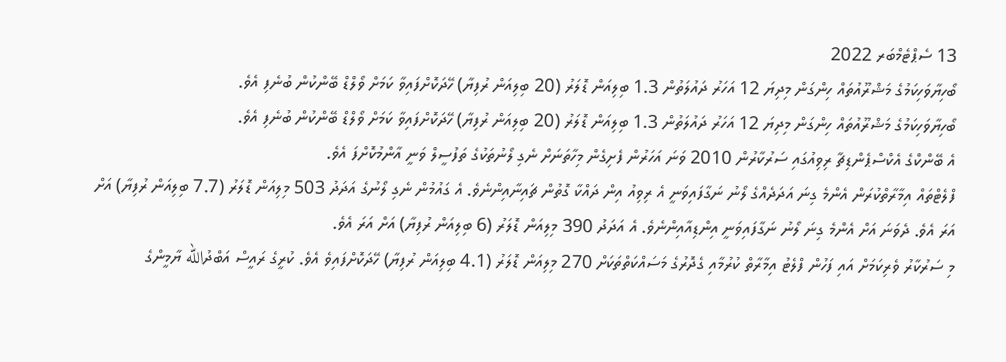13 ސެޕްޓެމްބަރ 2022
ބޯހިޔާވަހިކަމުގެ މަޝްރޫއުތައް ހިންގަން މިދިޔަ 12 އަހަރު ދައުލަތުން 1.3 ބިލިއަން ޑޮލަރު (20 ބިލިއަން ރުފިޔާ) ހޭދަކޮށްފައިވާ ކަމަށް ވޯލްޑް ބޭންކުން ބުނެފި އެވެ.
ބޯހިޔާވަހިކަމުގެ މަޝްރޫއުތައް ހިންގަން މިދިޔަ 12 އަހަރު ދައުލަތުން 1.3 ބިލިއަން ޑޮލަރު (20 ބިލިއަން ރުފިޔާ) ހޭދަކޮށްފައިވާ ކަމަށް ވޯލްޑް ބޭންކުން ބުނެފި އެވެ.
އެ ބޭންކްގެ އެކްސްޕެންޑިޗާ ރިވިއުގައި ސަރުކާރުން 2010 ވަނަ އަހަރުން ފެށިގެން މިހާތަނަށް ނެގި ލޯނުތަކުގެ ތަފުސީލް ވަނީ އާންމުކޮށްފަ އެވެ.
ފްލެޓްތައް އިމާރާތްކުރަން އެންމެ ގިނަ އަދަދެއްގެ ލޯނު ނަގާފައިވަނީ އެ ރިވިއު އިން ދައްކާ ގޮތުން ޗައިނާއިންނެވެ. އެ ގައުމުން ނެގި ލޯނުގެ އަދަދު 503 މިލިއަން ޑޮލަރު (7.7 ބިލިއަން ރުފިޔާ) އަށް އަރަ އެވެ. ދެވަނަ އަށް އެންމެ ގިނަ ލޯނު ނަގާފައިވަނީ އިންޑިއާއިންނެވެ. އެ އަދަދު 390 މިލިއަން ޑޮލަރު (6 ބިލިއަން ރުފިޔާ) އަށް އަރަ އެވެ.
މި ސަރުކާރު ވެރިކަމަށް އައި ފަހުން ފްލެޓު އިމާރާތް ކުރުމާއި ގެދޮރުގެ މަސައްކަތްތަކަށް 270 މިލިއަން ޑޮލަރު (4.1 ބިލިއަން ރުފިޔާ) ހޭދަކޮށްފައިވެ އެވެ. ކުރީގެ ރައީސް އަބްދުالله ޔާމީންގެ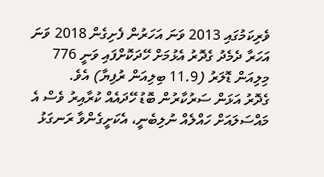ވެރިކަމުގައި 2013 ވަނަ އަހަރުން ފެށިގެން 2018 ވަނަ އަހަރާ ދެމެދު ގެދޮރު އެޅުމަށް ހޭދަކޮށްފައި ވަނީ 776 މިލިއަން ޑޮލަރު (11.9 ބިލިއަން ރުފިޔާ) އެވެ.
ގެދޮރު އަޅަން ސަރުކާރުން ބޮޑު ހޭދައެއް ކުރާއިރު ވެސް އެ މައްސަލައަށް ހައްލެއް ނުލިބެނީ، އެކަށީގެންވާ ރަނގަޅު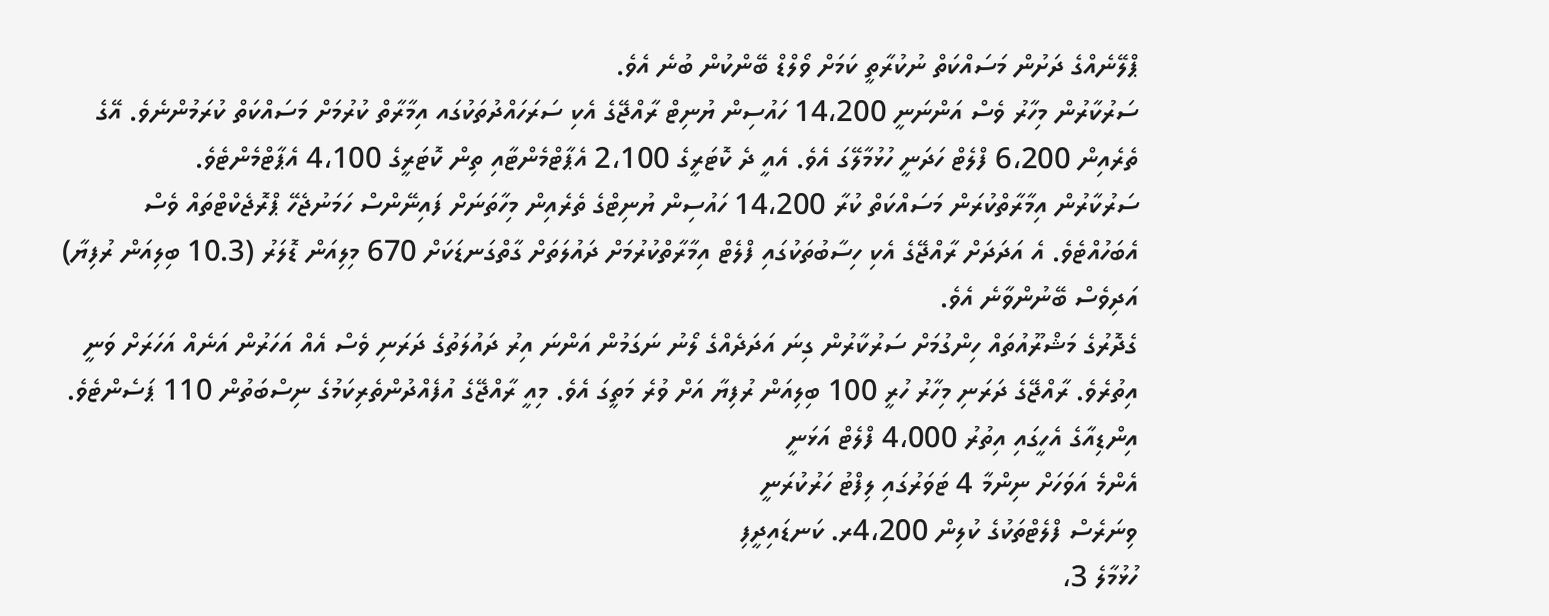ޕްލޭނެއްގެ ދަށުން މަސައްކަތް ނުކުރާތީ ކަމަށް ވޯލްޑް ބޭންކުން ބުނެ އެވެ.
ސަރުކާރުން މިހާރު ވެސް އަންނަނީ 14،200 ހައުސިން ޔުނިޓް ރާއްޖޭގެ އެކި ސަރަހައްދުތަކުގައ އިމާރާތް ކުރުމަށް މަސައްކަތް ކުރަމުންނެވެ. އޭގެ ތެރެއިން 6،200 ފްލެޓް ހަދަނީ ހުޅުމާލޭގަ އެވެ. އެއީ ދެ ކޮޓަރީގެ 2،100 އެޕާޓްމެންޓާއި ތިން ކޮޓަރީގެ 4،100 އެޕާޓްމެންޓެވެ.
ސަރުކާރުން އިމާރާތްކުރަން މަސައްކަތް ކުރާ 14،200 ހައުސިން ޔުނިޓްގެ ތެރެއިން މިހާތަނަށް ފައިނޭންސް ހަމަނުޖެހޭ ޕްރޮޖެކްޓްތައް ވެސް އެބަހުއްޓެވެ. އެ އަދަދަށް ރާއްޖޭގެ އެކި ހިސާބުތަކުގައި ފްލެޓް އިމާރާތްކުރުމަށް ދައުލަތަށް ގާތްގަނޑަކަށް 670 މިލިއަން ޑޮލަރު (10.3 ބިލިއަން ރުފިޔާ) އަދިވެސް ބޭނުންވާނެ އެވެ.
ގެދޮރުގެ މަޝްރޫއުތައް ހިންގުމަށް ސަރުކާރުން ގިނަ އަދަދެއްގެ ލޯނު ނަގަމުން އަންނަ އިރު ދައުލަތުގެ ދަރަނި ވެސް އެއް އަހަރުން އަނެއް އަހަރަށް ވަނީ އިތުރެވެ. ރާއްޖޭގެ ދަރަނި މިހާރު ހުރީ 100 ބިލިއަން ރުފިޔާ އަށް ވުރެ މަތީގަ އެވެ. މިއީ ރާއްޖޭގެ އުފެއްދުންތެރިކަމުގެ ނިސްބަތުން 110 ޕަސެންޓެވެ.
އިންޑިއާގެ އެހީގައި އިތުރު 4،000 ފްލެޓް އަޅަނީ
އެންމެ އަވަހަށް ނިންމާ 4 ޓަވަރުގައި ލިފްޓު ހަރުކުރަނީ
ވިނަރެސް ފްލެޓްތަކުގެ ކުލިން 4،200ރ. ކަނޑައިދީފި
ހުޅުމާލެ 3،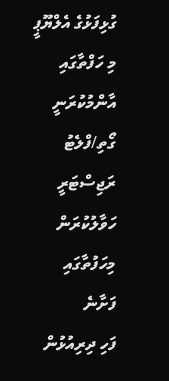ގުޅިފަޅުގެ އެލްޔޫޕީ މި ހަފްތާގައި އާންމުކުރަނީ
ގޯތި/ފްލެޓު ރަޖިސްޓަރީ ހަވާލުކުރަން މިހަފުތާގައި ފަށާނެ
ފަހި ދިރިއުޅުން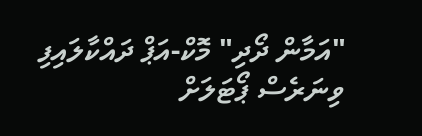"އަމާން ދޯދި" މޮކް-އަޕް ދައްކާލައިފި
ވިނަރެސް ޕޯޓަލަށް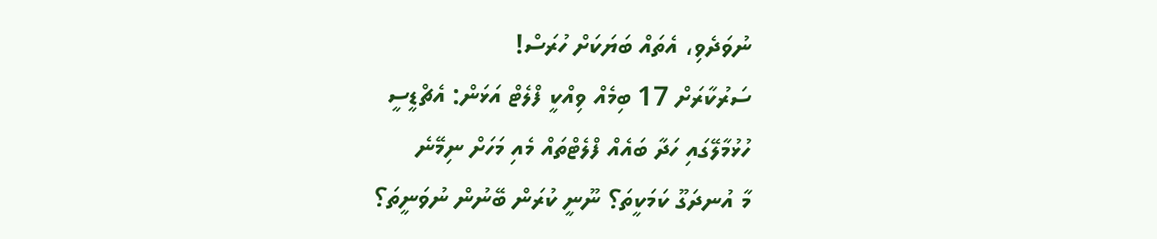ނުވަދެވި، އެތައް ބަޔަކަށް ހުރަސް!
ސަރުކާރަށް 17 ބިމެއް ވިއްކީ ފްލެޓް އަޅަން: އެޗްޑީސީ
ހުޅުމާލޭގައި ހަދާ ބައެއް ފްލެޓްތައް މެއި މަހަށް ނިމޭނެ
މާ އުނދަގޫ ކަމަކީތަ؟ ނޫނީ ކުރަން ބޭނުން ނުވަނީތަ؟